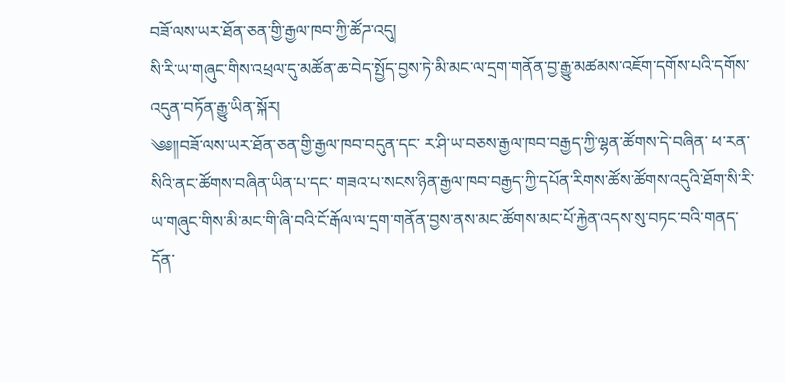བཟོ་ལས་ཡར་ཐོན་ཅན་གྱི་རྒྱལ་ཁབ་ཀྱི་ཚོཌ་འདུ།
སི་རི་ཡ་གཞུང་གིས་འཕྲལ་དུ་མཚོན་ཆ་བེད་སྤྱོད་བྱས་ཏེ་མི་མང་ལ་དྲག་གནོན་བྱ་རྒྱུ་མཚམས་འཇོག་དགོས་པའི་དགོས་འདུན་བཏོན་རྒྱུ་ཡིན་སྐོར།
༄༅༎བཟོ་ལས་ཡར་ཐོན་ཅན་གྱི་རྒྱལ་ཁབ་བདུན་དང་ ར་ཤི་ཡ་བཅས་རྒྱལ་ཁབ་བརྒྱད་ཀྱི་ལྷན་ཚོགས་དེ་བཞིན་ ཕ་རན་སིའི་ནང་ཚོགས་བཞིན་ཡིན་པ་དང་ གཟའ་པ་སངས་ཉིན་རྒྱལ་ཁབ་བརྒྱད་ཀྱི་དཔོན་རིགས་ཚོས་ཚོགས་འདུའི་ཐོག་སི་རི་ཡ་གཞུང་གིས་མི་མང་གི་ཞི་བའི་ངོ་རྒོལ་ལ་དྲག་གནོན་བྱས་ནས་མང་ཚོགས་མང་པོ་རྐྱེན་འདས་སུ་བཏང་བའི་གནད་དོན་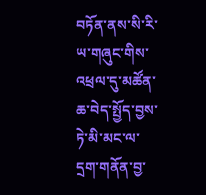བཏོན་ནས་སི་རི་ཡ་གཞུང་གིས་འཕྲལ་དུ་མཚོན་ཆ་བེད་སྤྱོད་བྱས་ཏེ་མི་མང་ལ་དྲག་གནོན་བྱ་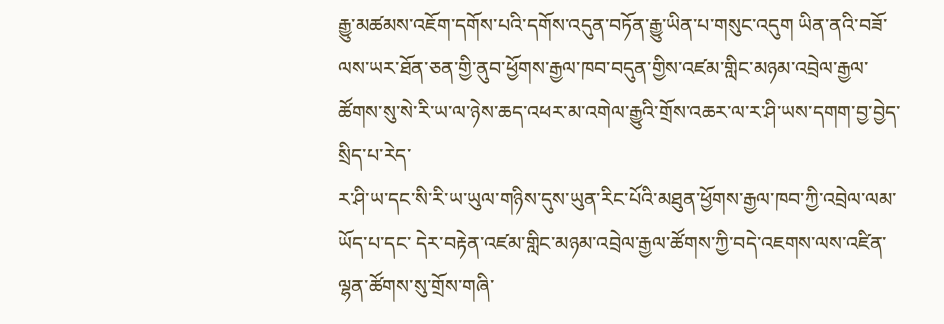རྒྱུ་མཚམས་འཇོག་དགོས་པའི་དགོས་འདུན་བཏོན་རྒྱུ་ཡིན་པ་གསུང་འདུག ཡིན་ནའི་བཟོ་ལས་ཡར་ཐོན་ཅན་གྱི་ནུབ་ཕྱོགས་རྒྱལ་ཁབ་བདུན་གྱིས་འཛམ་གླིང་མཉམ་འབྲེལ་རྒྱལ་ཚོགས་སུ་སེ་རི་ཡ་ལ་ཉེས་ཆད་འཕར་མ་འགེལ་རྒྱུའི་གྲོས་འཆར་ལ་ར་ཤི་ཡས་དགག་བྱ་བྱེད་སྲིད་པ་རེད་
ར་ཤི་ཡ་དང་སི་རི་ཡ་ཡུལ་གཉིས་དུས་ཡུན་རིང་པོའི་མཐུན་ཕྱོགས་རྒྱལ་ཁབ་ཀྱི་འབྲེལ་ལམ་ཡོད་པ་དང་ དེར་བརྟེན་འཛམ་གླིང་མཉམ་འབྲེལ་རྒྱལ་ཚོགས་ཀྱི་བདེ་འཇགས་ལས་འཛིན་ལྷན་ཚོགས་སུ་གྲོས་གཞི་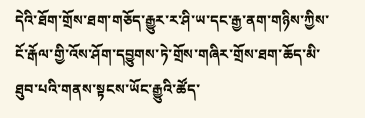དེའི་ཐོག་གྲོས་ཐག་གཅོད་རྒྱུར་ར་ཤི་ཡ་དང་རྒྱ་ནག་གཉིས་ཀྱིས་ངོ་རྒོལ་གྱི་འོས་ཤོག་དབྱུགས་ཏེ་གྲོས་གཞིར་གྲོས་ཐག་ཆོད་མི་ཐུབ་པའི་གནས་སྟངས་ཡོང་རྒྱུའི་ཚོད་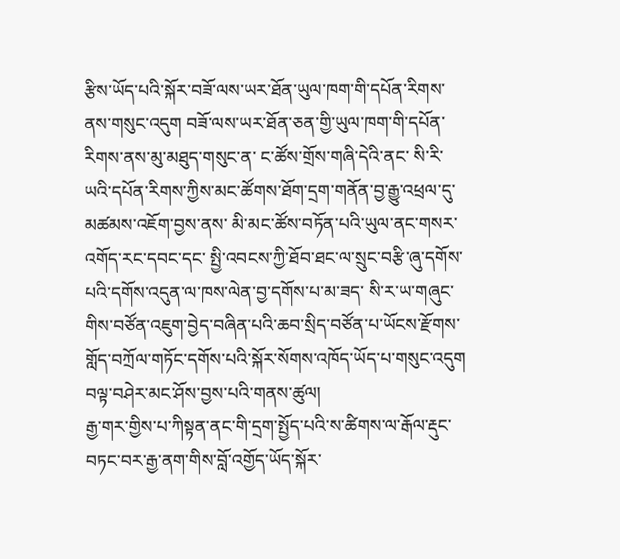རྩིས་ཡོད་པའི་སྐོར་བཟོ་ལས་ཡར་ཐོན་ཡུལ་ཁག་གི་དཔོན་རིགས་ནས་གསུང་འདུག བཟོ་ལས་ཡར་ཐོན་ཅན་གྱི་ཡུལ་ཁག་གི་དཔོན་རིགས་ནས་མུ་མཐུད་གསུང་ན་ ང་ཚོས་གྲོས་གཞི་དེའི་ནང་ སི་རི་ཡའི་དཔོན་རིགས་ཀྱིས་མང་ཚོགས་ཐོག་དྲག་གནོན་བྱ་རྒྱུ་འཕྲལ་དུ་མཚམས་འཇོག་བྱས་ནས་ མི་མང་ཚོས་བཏོན་པའི་ཡུལ་ནང་གསར་འགོད་རང་དབང་དང་ སྤྱི་འབངས་ཀྱི་ཐོབ་ཐང་ལ་སྲུང་བརྩི་ཞུ་དགོས་པའི་དགོས་འདུན་ལ་ཁས་ལེན་བྱ་དགོས་པ་མ་ཟད་ སི་ར་ཡ་གཞུང་གིས་བཙོན་འཇུག་བྱེད་བཞིན་པའི་ཆབ་སྲིད་བཙོན་པ་ཡོངས་རྫོགས་གློད་བཀྲོལ་གཏོང་དགོས་པའི་སྐོར་སོགས་འཁོད་ཡོད་པ་གསུང་འདུག
བལྟ་བཤེར་མང་ཤོས་བྱས་པའི་གནས་ཚུལ།
རྒྱ་གར་གྱིས་པ་ཀིསྟན་ནང་གི་དྲག་སྤྱོད་པའི་ས་ཚིགས་ལ་རྒོལ་རྡུང་བཏང་བར་རྒྱ་ནག་གིས་བློ་འགྱོད་ཡོད་སྐོར་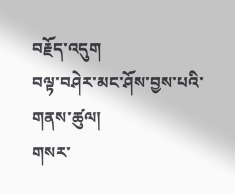བརྗོད་འདུག
བལྟ་བཤེར་མང་ཤོས་བྱས་པའི་གནས་ཚུལ།
གསར་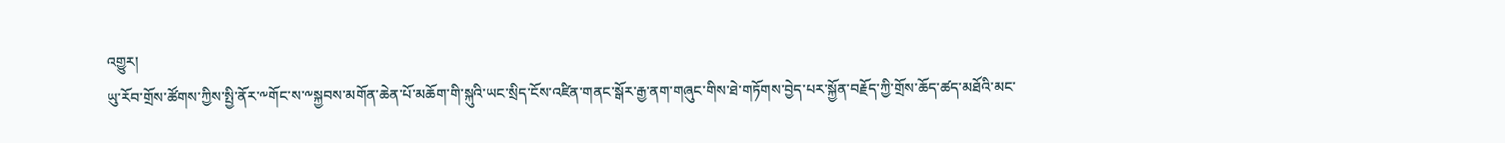འགྱུར།
ཡུ་རོབ་གྲོས་ཚོགས་ཀྱིས་སྤྱི་ནོར་༸གོང་ས་༸སྐྱབས་མགོན་ཆེན་པོ་མཆོག་གི་སྐུའི་ཡང་སྲིད་ངོས་འཛིན་གནང་སྒོར་རྒྱ་ནག་གཞུང་གིས་ཐེ་གཏོགས་བྱེད་པར་སྐྱོན་བརྗོད་ཀྱི་གྲོས་ཆོད་ཚད་མཐོའི་མང་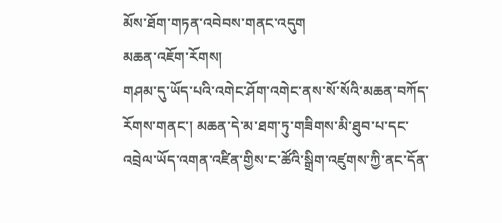མོས་ཐོག་གཏན་འབེབས་གནང་འདུག
མཆན་འཇོག་རོགས།
གཤམ་དུ་ཡོད་པའི་འགེང་ཤོག་འགེང་ནས་སོ་སོའི་མཆན་བཀོད་རོགས་གནང་། མཆན་དེ་མ་ཐག་ཏུ་གཟིགས་མི་ཐུབ་པ་དང་འབྲེལ་ཡོད་འགན་འཛིན་གྱིས་ང་ཚོའི་སྒྲིག་འཛུགས་ཀྱི་ནང་དོན་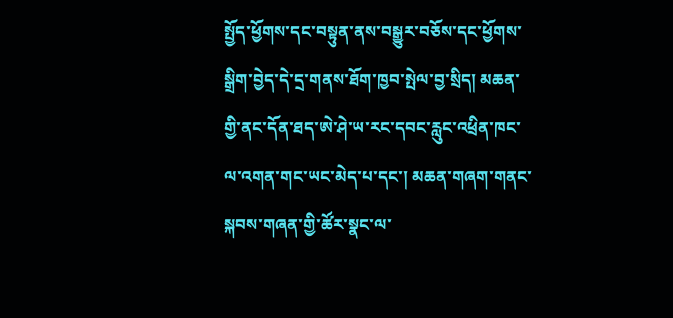སྤྱོད་ཕྱོགས་དང་བསྟུན་ནས་བསྒྱུར་བཅོས་དང་ཕྱོགས་སྒྲིག་བྱེད་དེ་དྲ་གནས་ཐོག་ཁྱབ་སྤེལ་བྱ་སྲིད། མཆན་གྱི་ནང་དོན་ཐད་ཨེ་ཤེ་ཡ་རང་དབང་རླུང་འཕྲིན་ཁང་ལ་འགན་གང་ཡང་མེད་པ་དང་། མཆན་གཞག་གནང་སྐབས་གཞན་གྱི་ཚོར་སྣང་ལ་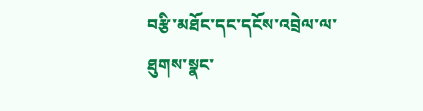བརྩི་མཐོང་དང་དངོས་འབྲེལ་ལ་ཐུགས་སྣང་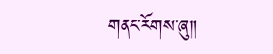གནང་རོགས་ཞུ༎